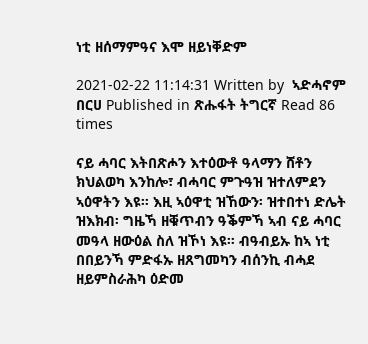ነቲ ዘሰማምዓና እሞ ዘይነቐድም

2021-02-22 11:14:31 Written by  ኣድሓኖም በርሀ Published in ጽሑፋት ትግርኛ Read 86 times

ናይ ሓባር እትበጽሖን እተዕውቶ ዓላማን ሸቶን ክህልወካ እንከሎ፣ ብሓባር ምጉዓዝ ዝተለምደን ኣዕዋትን እዩ። እዚ ኣዕዋቲ ዝኸውን፡ ዝተበተነ ድሌት ዝእክብ፡ ግዜኻ ዘቑጥብን ዓቕምኻ ኣብ ናይ ሓባር መዓላ ዘውዕል ስለ ዝኾነ እዩ። ብዓብይኡ ከኣ ነቲ በበይንኻ ምድፋኡ ዘጸግመካን ብሰንኪ ብሓደ ዘይምስራሕካ ዕድመ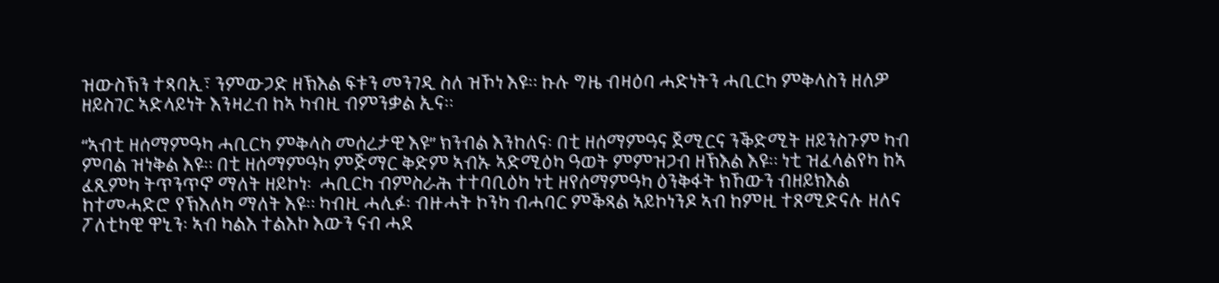ዝውስኽን ተጻባኢ፣ ንምውጋድ ዘኽእል ፍቱን መንገዲ ስለ ዝኾነ እዩ። ኩሉ ግዜ ብዛዕባ ሓድነትን ሓቢርካ ምቅላስን ዘለዎ ዘይስገር ኣድላይነት እንዛረብ ከኣ ካብዚ ብምንቃል ኢና።

“ኣብቲ ዘሰማምዓካ ሓቢርካ ምቅላስ መሰረታዊ እዩ” ክንብል እንከለና፡ በቲ ዘሰማምዓና ጀሚርና ንቕድሚት ዘይንስጉም ካብ ምባል ዝነቅል እዩ። በቲ ዘሰማምዓካ ምጅማር ቅድም ኣብኡ ኣድሚዕካ ዓወት ምምዝጋብ ዘኽእል እዩ። ነቲ ዝፈላልየካ ከኣ ፈጺምካ ትጥንጥኖ ማለት ዘይኮነ፡  ሓቢርካ ብምስራሕ ተተባቢዕካ ነቲ ዘየሰማምዓካ ዕንቅፋት ክኸውን ብዘይክእል ከተመሓድሮ የኽእለካ ማለት እዩ። ካብዚ ሓሊፉ፡ ብዙሓት ኮንካ ብሓባር ምቕጻል ኣይኮነንዶ ኣብ ከምዚ ተጸሚድናሉ ዘለና ፖለቲካዊ ዋኒን፡ ኣብ ካልእ ተልእኮ እውን ናብ ሓደ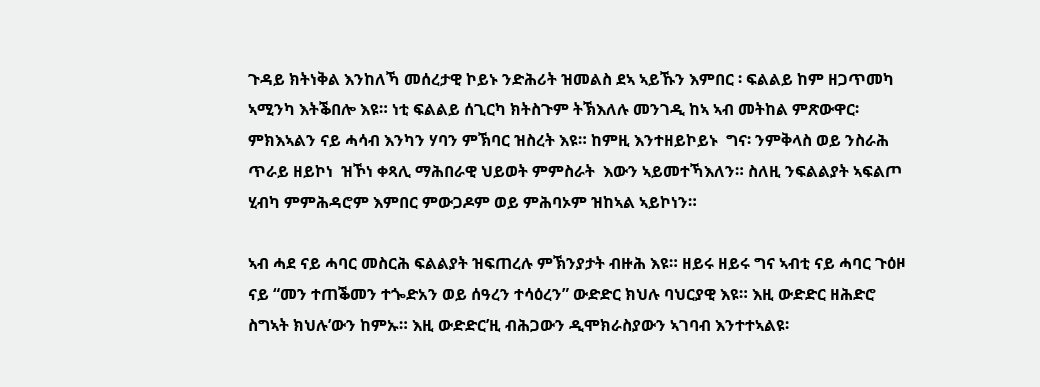ጉዳይ ክትነቅል እንከለኻ መሰረታዊ ኮይኑ ንድሕሪት ዝመልስ ደኣ ኣይኹን እምበር ፡ ፍልልይ ከም ዘጋጥመካ ኣሚንካ እትቕበሎ እዩ። ነቲ ፍልልይ ሰጊርካ ክትስጉም ትኽእለሉ መንገዲ ከኣ ኣብ መትከል ምጽውዋር፡ ምክእኣልን ናይ ሓሳብ እንካን ሃባን ምኽባር ዝስረት እዩ። ከምዚ እንተዘይኮይኑ  ግና፡ ንምቅላስ ወይ ንስራሕ ጥራይ ዘይኮነ  ዝኾነ ቀጻሊ ማሕበራዊ ህይወት ምምስራት  እውን ኣይመተኻእለን። ስለዚ ንፍልልያት ኣፍልጦ ሂብካ ምምሕዳሮም እምበር ምውጋዶም ወይ ምሕባኦም ዝከኣል ኣይኮነን።

ኣብ ሓደ ናይ ሓባር መስርሕ ፍልልያት ዝፍጠረሉ ምኽንያታት ብዙሕ እዩ። ዘይሩ ዘይሩ ግና ኣብቲ ናይ ሓባር ጉዕዞ ናይ “መን ተጠቕመን ተጐድአን ወይ ሰዓረን ተሳዕረን” ውድድር ክህሉ ባህርያዊ እዩ። እዚ ውድድር ዘሕድሮ ስግኣት ክህሉ’ውን ከምኡ። እዚ ውድድር’ዚ ብሕጋውን ዲሞክራስያውን ኣገባብ እንተተኣልዩ፡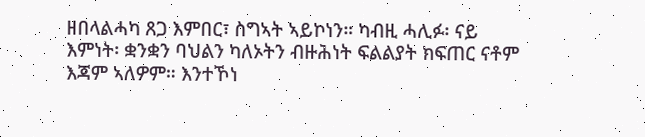ዘበላልሓካ ጸጋ እምበር፣ ስግኣት ኣይኮነን። ካብዚ ሓሊፉ፡ ናይ እምነት፡ ቋንቋን ባህልን ካለኦትን ብዙሕነት ፍልልያት ክፍጠር ናቶም እጃም ኣለዎም። እንተኾነ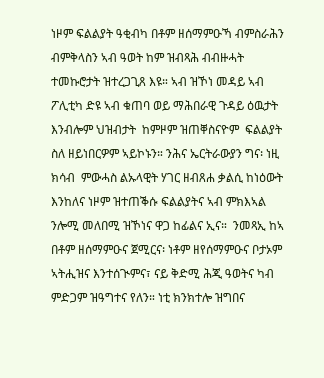ነዞም ፍልልያት ዓቂብካ በቶም ዘሰማምዑኻ ብምስራሕን ብምቅላስን ኣብ ዓወት ከም ዝብጻሕ ብብዙሓት ተመኩሮታት ዝተረጋጊጸ እዩ። ኣብ ዝኾነ መዳይ ኣብ ፖሊቲካ ድዩ ኣብ ቁጠባ ወይ ማሕበራዊ ጉዳይ ዕዉታት እንብሎም ህዝብታት  ከምዞም ዝጠቐስናዮም  ፍልልያት ስለ ዘይነበርዎም ኣይኮኑን። ንሕና ኤርትራውያን ግና፡ ነዚ ክሳብ  ምውሓስ ልኡላዊት ሃገር ዘብጸሐ ቃልሲ ከነዕውት እንከለና ነዞም ዝተጠቕሱ ፍልልያትና ኣብ ምክእኣል ንሎሚ መለበሚ ዝኾነና ዋጋ ከፊልና ኢና።  ንመጻኢ ከኣ በቶም ዘሰማምዑና ጀሚርና፡ ነቶም ዘየሰማምዑና ቦታኦም ኣትሒዝና እንተሰጒምና፣ ናይ ቅድሚ ሕጂ ዓወትና ካብ ምድጋም ዝዓግተና የለን። ነቲ ክንክተሎ ዝግበና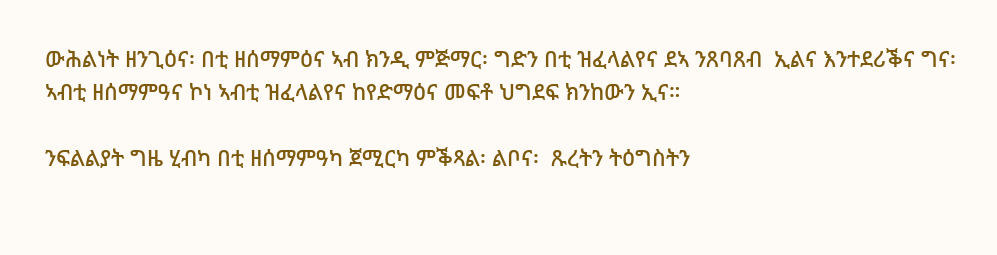ውሕልነት ዘንጊዕና፡ በቲ ዘሰማምዕና ኣብ ክንዲ ምጅማር፡ ግድን በቲ ዝፈላልየና ደኣ ንጸባጸብ  ኢልና እንተደሪቕና ግና፡ ኣብቲ ዘሰማምዓና ኮነ ኣብቲ ዝፈላልየና ከየድማዕና መፍቶ ህግደፍ ክንከውን ኢና።

ንፍልልያት ግዜ ሂብካ በቲ ዘሰማምዓካ ጀሚርካ ምቕጻል፡ ልቦና፡  ጹረትን ትዕግስትን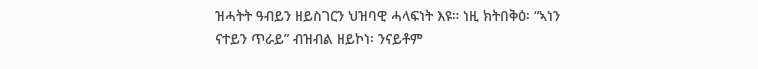ዝሓትት ዓብይን ዘይስገርን ህዝባዊ ሓላፍነት እዩ። ነዚ ክትበቅዕ፡ “ኣነን ናተይን ጥራይ” ብዝብል ዘይኮነ፡ ንናይቶም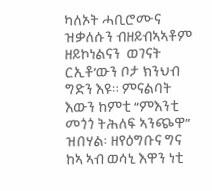ካለኦት ሓቢሮሙና ዝቃለሱን ብዘይብኣኣቶም ዘይኮነልናን  ወገናት  ርኢቶ’ውን ቦታ ክንህብ ግድን እዩ። ምናልባት እውን ከምቲ “ምእንቲ መጎጎ ትሕለፍ ኣንጭዋ” ዝበሃል፡ ዘየዕግቡና ግና ከኣ ኣብ ወሳኒ እዋን ነቲ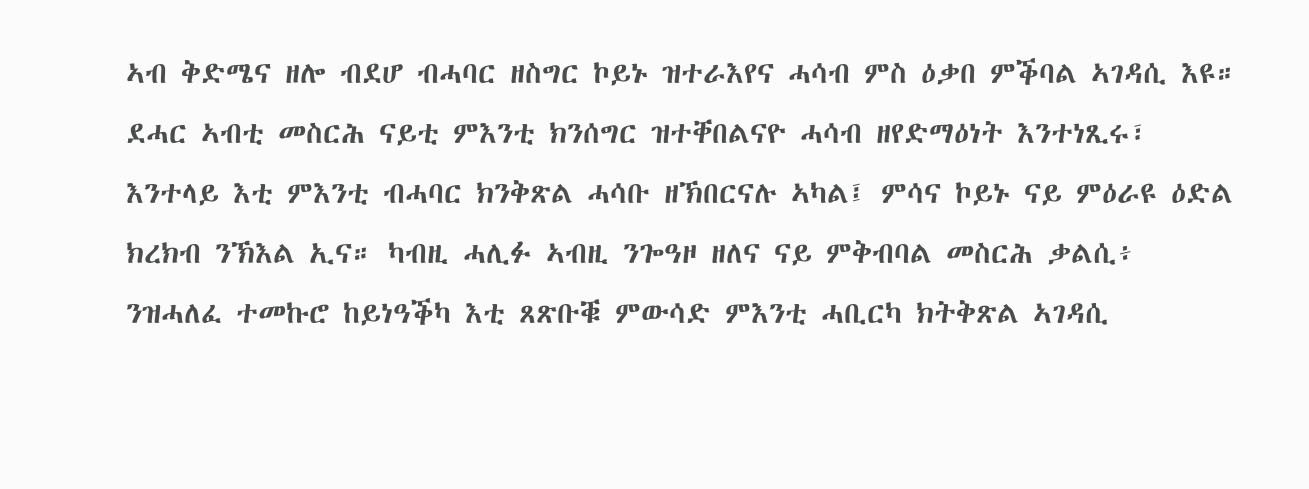ኣብ ቅድሜና ዘሎ ብደሆ ብሓባር ዘስግር ኮይኑ ዝተራእየና ሓሳብ ምስ ዕቃበ ምቕባል ኣገዳሲ እዩ። ደሓር ኣብቲ መስርሕ ናይቲ ምእንቲ ክንሰግር ዝተቐበልናዮ ሓሳብ ዘየድማዕነት እንተነጺሩ፣ እንተላይ እቲ ምእንቲ ብሓባር ክንቅጽል ሓሳቡ ዘኽበርናሉ ኣካል፤ ምሳና ኮይኑ ናይ ምዕራዩ ዕድል ክረክብ ንኽእል ኢና። ካብዚ ሓሊፉ ኣብዚ ንጐዓዞ ዘለና ናይ ምቅብባል መስርሕ ቃልሲ፥ ንዝሓለፈ ተመኩሮ ከይነዓቕካ እቲ ጸጽቡቑ ምውሳድ ምእንቲ ሓቢርካ ክትቅጽል ኣገዳሲ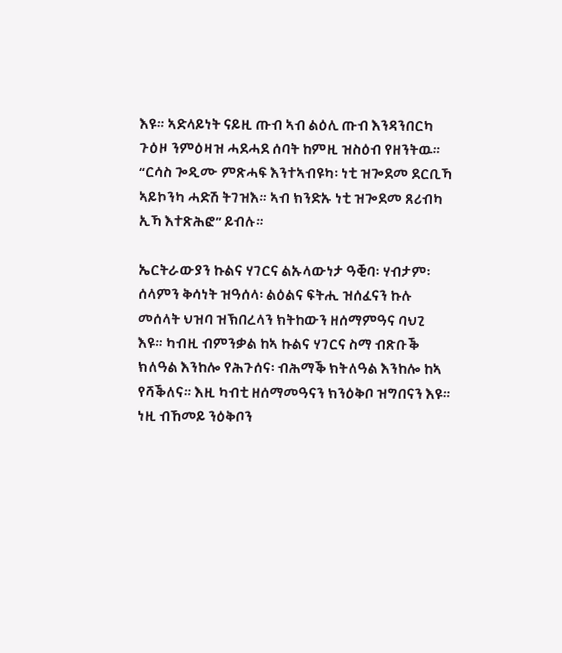እዩ። ኣድላይነት ናይዚ ጡብ ኣብ ልዕሊ ጡብ እንዳንበርካ ጉዕዞ ንምዕዛዝ ሓደሓደ ሰባት ከምዚ ዝስዕብ የዘንትዉ። “ርሳስ ጐዲሙ ምጽሓፍ እንተኣብዩካ፡ ነቲ ዝጐደመ ደርቢኻ ኣይኮንካ ሓድሽ ትገዝእ። ኣብ ክንድኡ ነቲ ዝጐደመ ጸሪብካ ኢኻ እተጽሕፎ” ይብሉ።

ኤርትራውያን ኩልና ሃገርና ልኡላውነታ ዓቒባ፡ ሃብታም፡ ሰላምን ቅሳነት ዝዓሰላ፡ ልዕልና ፍትሒ ዝሰፈናን ኩሉ መሰላት ህዝባ ዝኽበረላን ክትከውን ዘሰማምዓና ባህጊ እዩ። ካብዚ ብምንቃል ከኣ ኩልና ሃገርና ስማ ብጽቡቕ ክለዓል እንከሎ የሕጉሰና፡ ብሕማቕ ክትለዓል እንከሎ ከኣ የሻቕለና። እዚ ካብቲ ዘሰማመዓናን ክንዕቅቦ ዝግበናን እዩ። ነዚ ብኸመይ ንዕቅቦን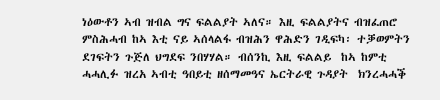ነዕውቶን ኣብ ዝብል ግና ፍልልያት ኣለና። እዚ ፍልልያትና ብዝፈጠሮ ምስሕሓብ ከኣ እቲ ናይ ኣሰላልፋ ብዝሕን ዋሕድን ገዲፍካ፡ ተቓወምትን ደገፍትን ጉጅለ ህግደፍ ንበሃሃል። ብሰንኪ እዚ ፍልልይ  ከኣ ከምቲ ሓሓሊፉ ዝረአ ኣብቲ ዓበይቲ ዘሰማመዓና ኤርትራዊ ጉዳያት  ክንረሓሓቕ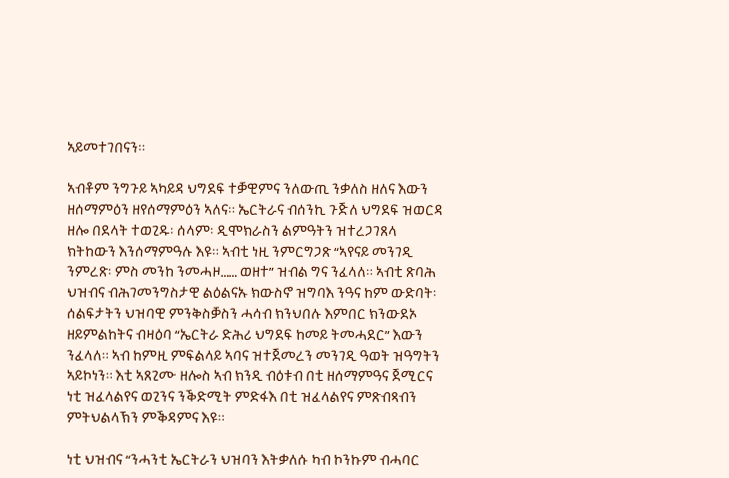ኣይመተገበናን።

ኣብቶም ንግጉይ ኣካይዳ ህግደፍ ተቓዊምና ንለውጢ ንቃለስ ዘለና እውን ዘሰማምዕን ዘየሰማምዕን ኣለና። ኤርትራና ብሰንኪ ጉጅለ ህግደፍ ዝወርዳ ዘሎ በደላት ተወጊዱ፡ ሰላም፡ ዲሞክራስን ልምዓትን ዝተረጋገጸላ ክትከውን እንሰማምዓሉ እዩ። ኣብቲ ነዚ ንምርግጋጽ “ኣየናይ መንገዲ ንምረጽ፡ ምስ መንከ ንመሓዞ…… ወዘተ” ዝብል ግና ንፈላለ። ኣብቲ ጽባሕ ህዝብና ብሕገመንግስታዊ ልዕልናኡ ክውስኖ ዝግባእ ንዓና ከም ውድባት፡ ሰልፍታትን ህዝባዊ ምንቅስቓስን ሓሳብ ክንህበሉ እምበር ክንውደኦ ዘይምልከትና ብዛዕባ “ኤርትራ ድሕሪ ህግደፍ ከመይ ትመሓደር” እውን ንፈላለ። ኣብ ከምዚ ምፍልላይ ኣባና ዝተጀመረን መንገዲ ዓወት ዝዓግትን ኣይኮነን። እቲ ኣጸጊሙ ዘሎስ ኣብ ክንዲ ብዕቱብ በቲ ዘሰማምዓና ጀሚርና ነቲ ዝፈላልየና ወጊንና ንቕድሚት ምድፋእ በቲ ዝፈላልየና ምጽብጻብን ምትህልላኽን ምቕዳምና እዩ።

ነቲ ህዝብና “ንሓንቲ ኤርትራን ህዝባን እትቃለሱ ካብ ኮንኩም ብሓባር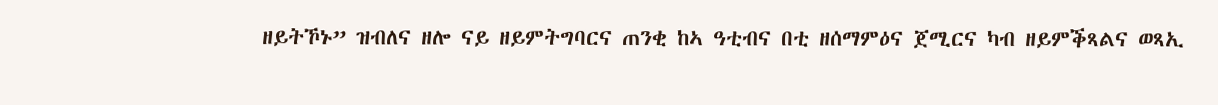ዘይትኾኑ” ዝብለና ዘሎ ናይ ዘይምትግባርና ጠንቂ ከኣ ዓቲብና በቲ ዘሰማምዕና ጀሚርና ካብ ዘይምቕጻልና ወጻኢ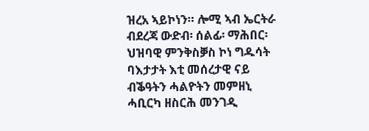ዝረአ ኣይኮነን። ሎሚ ኣብ ኤርትራ ብደረጃ ውድብ፡ ሰልፊ፡ ማሕበር፡ ህዝባዊ ምንቅስቓስ ኮነ ግዱሳት ባእታታት እቲ መሰረታዊ ናይ ብቕዓትን ሓልዮትን መምዘኒ ሓቢርካ ዘስርሕ መንገዲ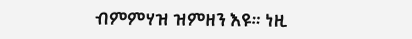ብምምሃዝ ዝምዘን እዩ። ነዚ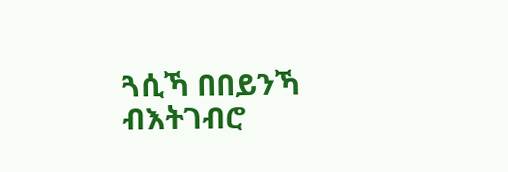ጓሲኻ በበይንኻ ብእትገብሮ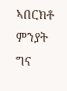ኣበርክቶ ምንያት ግና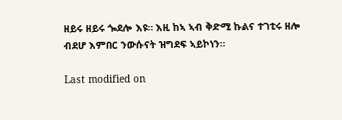ዘይሩ ዘይሩ ጐደሎ እዩ። እዚ ከኣ ኣብ ቅድሚ ኩልና ተገቲሩ ዘሎ ብደሆ እምበር ንውሱናት ዝግደፍ ኣይኮነን።

Last modified on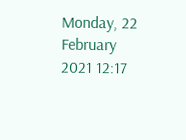Monday, 22 February 2021 12:17